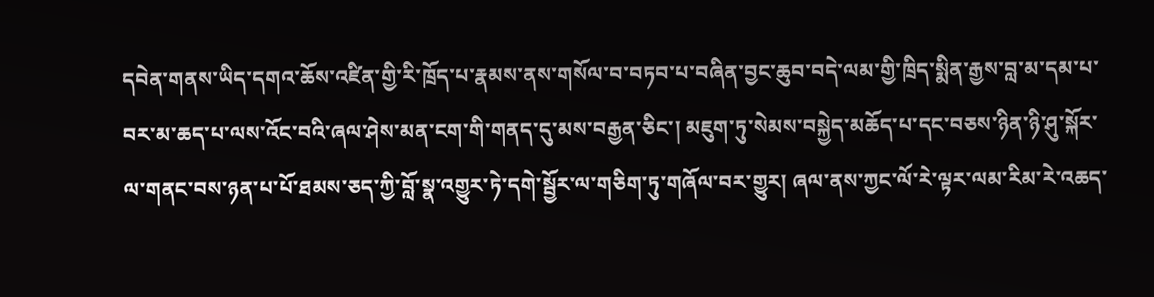དབེན་གནས་ཡིད་དགའ་ཆོས་འཛིན་གྱི་རི་ཁྲོད་པ་རྣམས་ནས་གསོལ་བ་བཏབ་པ་བཞིན་བྱང་ཆུབ་བདེ་ལམ་གྱི་ཁྲིད་སྨིན་རྒྱས་བླ་མ་དམ་པ་བར་མ་ཆད་པ་ལས་འོང་བའི་ཞལ་ཤེས་མན་ངག་གི་གནད་དུ་མས་བརྒྱན་ཅིང་། མཇུག་ཏུ་སེམས་བསྐྱེད་མཆོད་པ་དང་བཅས་ཉིན་ཉི་ཤུ་སྐོར་ལ་གནང་བས་ཉན་པ་པོ་ཐམས་ཅད་ཀྱི་བློ་སྣ་འགྱུར་ཏེ་དགེ་སྦྱོར་ལ་གཅིག་ཏུ་གཞོལ་བར་གྱུར། ཞལ་ནས་ཀྱང་ལོ་རེ་ལྟར་ལམ་རིམ་རེ་འཆད་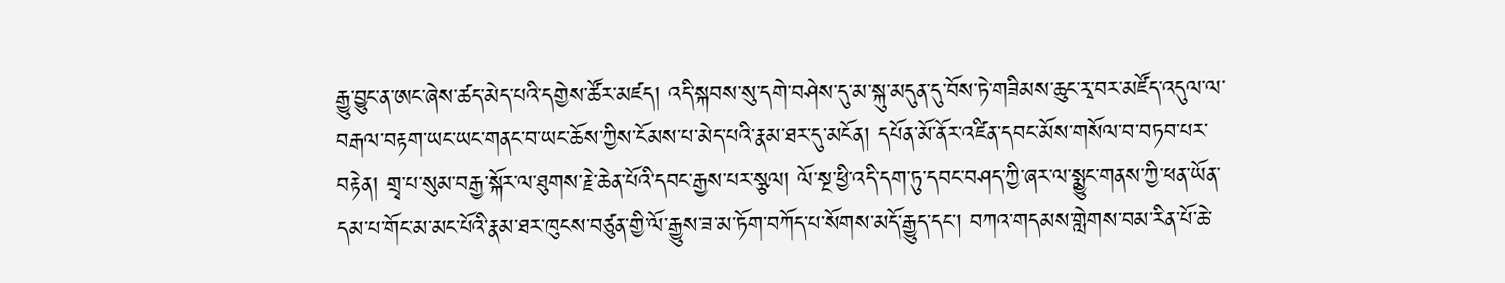རྒྱུ་བྱུང་ན་ཨང་ཞེས་ཚད་མེད་པའི་དགྱེས་ཚོར་མཛད། འདི་སྐབས་སུ་དགེ་བཤེས་དུ་མ་སྐུ་མདུན་དུ་བོས་ཏེ་གཟིམས་ཆུང་རྭ་བར་མཛོད་འདུལ་ལ་བརྒལ་བརྟག་ཡང་ཡང་གནང་བ་ཡང་ཆོས་ཀྱིས་ངོམས་པ་མེད་པའི་རྣམ་ཐར་དུ་མངོན། དཔོན་མོ་ནོར་འཛིན་དབང་མོས་གསོལ་བ་བཏབ་པར་བརྟེན། གྲྭ་པ་སུམ་བརྒྱ་སྐོར་ལ་ཐུགས་རྗེ་ཆེན་པོའི་དབང་རྒྱས་པར་སྩལ། ལོ་སྔ་ཕྱི་འདི་དག་ཏུ་དབང་བཤད་ཀྱི་ཞར་ལ་སྨྱུང་གནས་ཀྱི་ཕན་ཡོན་དམ་པ་གོང་མ་མང་པོའི་རྣམ་ཐར་ཁུངས་བཙུན་གྱི་ལོ་རྒྱུས་ཟ་མ་ཏོག་བཀོད་པ་སོགས་མདོ་རྒྱུད་དང་། བཀའ་གདམས་གླེགས་བམ་རིན་པོ་ཆེ་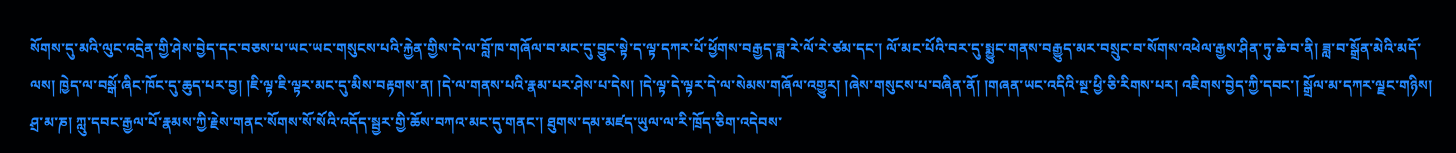སོགས་དུ་མའི་ལུང་འདྲེན་གྱི་ཤེས་བྱེད་དང་བཅས་པ་ཡང་ཡང་གསུངས་པའི་རྐྱེན་གྱིས་དེ་ལ་བློ་ཁ་གཞོལ་བ་མང་དུ་བྱུང་སྟེ་ད་ལྟ་དཀར་པོ་ཕྱོགས་བརྒྱད་ཟླ་རེ་ལོ་རེ་ཙམ་དང་། ལོ་མང་པོའི་བར་དུ་སྨྱུང་གནས་བརྒྱུད་མར་བསྲུང་བ་སོགས་འཕེལ་རྒྱས་ཤིན་ཏུ་ཆེ་བ་ནི། ཟླ་བ་སྒྲོན་མེའི་མདོ་ལས། ཁྱེད་ལ་བསྒོ་ཞིང་ཁོང་དུ་ཆུད་པར་བྱ། །ཇི་ལྟ་ཇི་ལྟར་མང་དུ་མིས་བརྟགས་ན། །དེ་ལ་གནས་པའི་རྣམ་པར་ཤེས་པ་དེས། །དེ་ལྟ་དེ་ལྟར་དེ་ལ་སེམས་གཞོལ་འགྱུར། །ཞེས་གསུངས་པ་བཞིན་ནོ། །གཞན་ཡང་འདིའི་སྔ་ཕྱི་ཅི་རིགས་པར། འཇིགས་བྱེད་ཀྱི་དབང་། སྒྲོལ་མ་དཀར་ལྗང་གཉིས། ཤྲ་མ་ཎ། ཀླུ་དབང་རྒྱལ་པོ་རྣམས་ཀྱི་རྗེས་གནང་སོགས་སོ་སོའི་འདོད་སྦྱར་གྱི་ཆོས་བཀའ་མང་དུ་གནང་། ཐུགས་དམ་མཛད་ཡུལ་ལ་རི་ཁྲོད་ཅིག་འདེབས་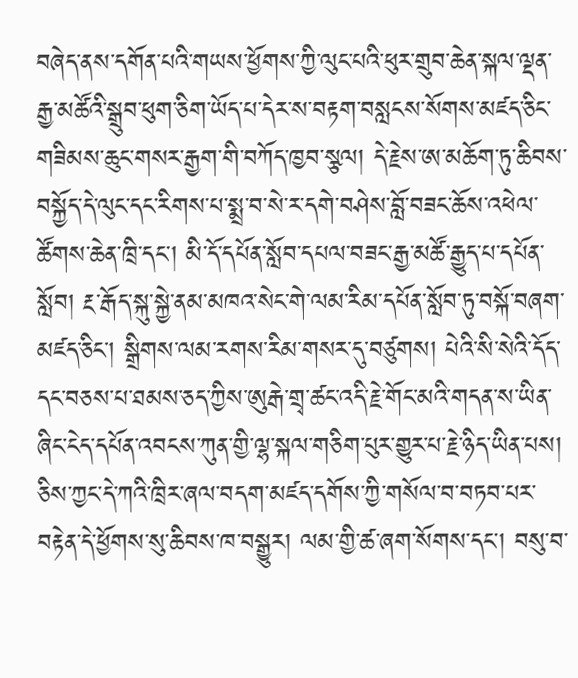བཞེད་ནས་དགོན་པའི་གཡས་ཕྱོགས་ཀྱི་ལུང་པའི་ཕུར་གྲུབ་ཆེན་སྐལ་ལྡན་རྒྱ་མཚོའི་སྒྲུབ་ཕུག་ཅིག་ཡོད་པ་དེར་ས་བརྟག་བསླངས་སོགས་མཛད་ཅིང་གཟིམས་ཆུང་གསར་རྒྱག་གི་བཀོད་ཁྱབ་སྩལ། དེ་རྗེས་ཨ་མཆོག་ཏུ་ཆིབས་བསྐྱོད་དེ་ལུང་དང་རིགས་པ་སྨྲ་བ་སེ་ར་དགེ་བཤེས་བློ་བཟང་ཆོས་འཕེལ་ཚོགས་ཆེན་ཁྲི་དང་། མི་དོ་དཔོན་སློབ་དཔལ་བཟང་རྒྱ་མཚོ་རྒྱུད་པ་དཔོན་སློབ། རྔ་རྒོད་སྐུ་སྐྱེ་ནམ་མཁའ་སེང་གེ་ལམ་རིམ་དཔོན་སློབ་ཏུ་བསྐོ་བཞག་མཛད་ཅིང་། སྒྲིགས་ལམ་རགས་རིམ་གསར་དུ་བཙུགས། པེའི་སི་སེའི་དོད་དང་བཅས་པ་ཐམས་ཅད་ཀྱིས་ཨུརྒེ་གྲྭ་ཚང་འདི་རྗེ་གོང་མའི་གདན་ས་ཡིན་ཞིང་ངེད་དཔོན་འབངས་ཀུན་གྱི་ལྷ་སྐལ་གཅིག་པུར་གྱུར་པ་རྗེ་ཉིད་ཡིན་པས། ཅིས་ཀྱང་དེ་ཀའི་ཁྲིར་ཞལ་བདག་མཛད་དགོས་ཀྱི་གསོལ་བ་བཏབ་པར་བརྟེན་དེ་ཕྱོགས་སུ་ཆིབས་ཁ་བསྒྱུར། ལམ་གྱི་ཚ་ཞག་སོགས་དང་། བསུ་བ་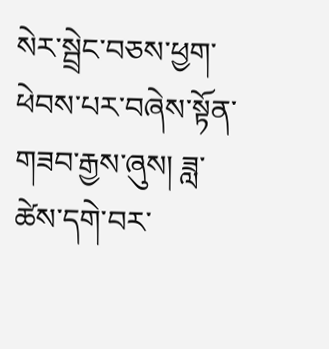སེར་སྦྲེང་བཅས་ཕྱག་ཕེབས་པར་བཞེས་སྟོན་གཟབ་རྒྱས་ཞུས། ཟླ་ཚེས་དགེ་བར་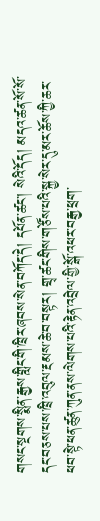གསང་སྔགས་སྨིན་རྒྱས་གླིང་གི་ཁྲིར་ཞབས་སེན་བཀོད་དེ། དཔོན་ཚང་། སེའི་དོད། མདའ་ཚན་སོ་སོ་དང་བཅས་པས་ཁྲི་འབུལ་རྔམས་ཆེ་བ་བསྟར། གྲྭ་ཚང་གིས་གཙོས་པའི་སྐྱ་སེར་དུ་མར་ཆོས་ཀྱི་ཆར་ཕབ་སྟེ་ཕན་ཚུན་ཀུན་ནས་ལེགས་པའི་རྟེན་འབྲེལ་གྱི་སྒོ་འཕར་བརྒྱ་ཕྲག་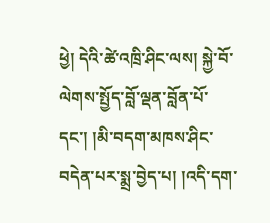ཕྱེ། དེའི་ཚེ་འཁྲི་ཤིང་ལས། སྐྱེ་བོ་ལེགས་སྤྱོད་བློ་ལྡན་བློན་པོ་དང་། །མི་བདག་མཁས་ཤིང་བདེན་པར་སྨྲ་བྱེད་པ། །འདི་དག་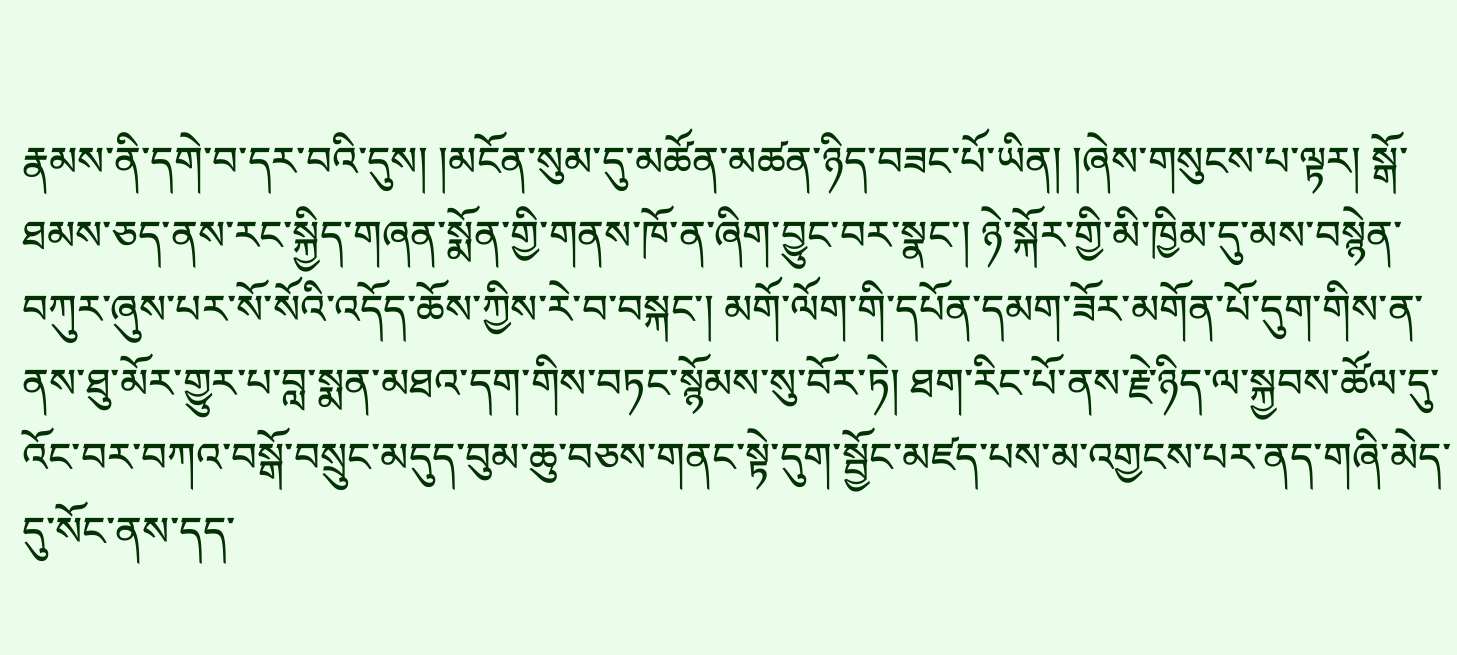རྣམས་ནི་དགེ་བ་དར་བའི་དུས། །མངོན་སུམ་དུ་མཚོན་མཚན་ཉིད་བཟང་པོ་ཡིན། །ཞེས་གསུངས་པ་ལྟར། སྒོ་ཐམས་ཅད་ནས་རང་སྐྱིད་གཞན་སྨོན་གྱི་གནས་ཁོ་ན་ཞིག་བྱུང་བར་སྣང་། ཉེ་སྐོར་གྱི་མི་ཁྱིམ་དུ་མས་བསྙེན་བཀུར་ཞུས་པར་སོ་སོའི་འདོད་ཆོས་ཀྱིས་རེ་བ་བསྐང་། མགོ་ལོག་གི་དཔོན་དམག་ཟོར་མགོན་པོ་དུག་གིས་ན་ནས་ཐུ་མོར་གྱུར་པ་བླ་སྨན་མཐའ་དག་གིས་བཏང་སྙོམས་སུ་བོར་ཏེ། ཐག་རིང་པོ་ནས་རྗེ་ཉིད་ལ་སྐྱབས་ཚོལ་དུ་འོང་བར་བཀའ་བསྒོ་བསྲུང་མདུད་བུམ་ཆུ་བཅས་གནང་སྟེ་དུག་སྦྱོང་མཛད་པས་མ་འགྱངས་པར་ནད་གཞི་མེད་དུ་སོང་ནས་དད་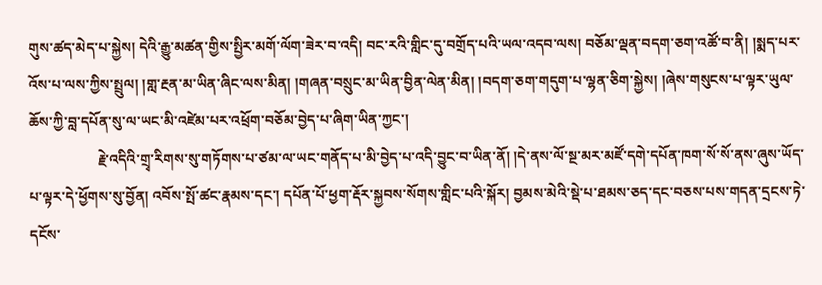གུས་ཚད་མེད་པ་སྐྱེས། དེའི་རྒྱུ་མཚན་གྱིས་སྤྱིར་མགོ་ལོག་ཟེར་བ་འདི། བང་རའི་གླིང་དུ་བགྲོད་པའི་ཡལ་འདབ་ལས། བཅོམ་ལྡན་བདག་ཅག་འཚོ་བ་ནི། །སྨད་པར་འོས་པ་ལས་ཀྱིས་སྤྲུལ། །གླ་རྔན་མ་ཡིན་ཞིང་ལས་མིན། །གཞན་བསྲུང་མ་ཡིན་བྱིན་ལེན་མིན། །བདག་ཅག་གདུག་པ་ལྷན་ཅིག་སྐྱེས། །ཞེས་གསུངས་པ་ལྟར་ཡུལ་ཆོས་ཀྱི་བླ་དཔོན་སུ་ལ་ཡང་མི་འཛེམ་པར་འཕྲོག་བཅོམ་བྱེད་པ་ཞིག་ཡིན་ཀྱང་།
                   རྗེ་འདིའི་གྲྭ་རིགས་སུ་གཏོགས་པ་ཙམ་ལ་ཡང་གནོད་པ་མི་བྱེད་པ་འདི་བྱུང་བ་ཡིན་ནོ། །དེ་ནས་ལོ་སྔ་མར་མཛོ་དགེ་དཔོན་ཁག་སོ་སོ་ནས་ཞུས་ཡོད་པ་ལྟར་དེ་ཕྱོགས་སུ་བྱོན། འབོས་སྤོ་ཚང་རྣམས་དང་། དཔོན་པོ་ཕྱག་རྡོར་སྐྱབས་སོགས་གླིང་པའི་སྐོར། བྱམས་མེའི་སྡེ་པ་ཐམས་ཅད་དང་བཅས་པས་གདན་དྲངས་ཏེ་དངོས་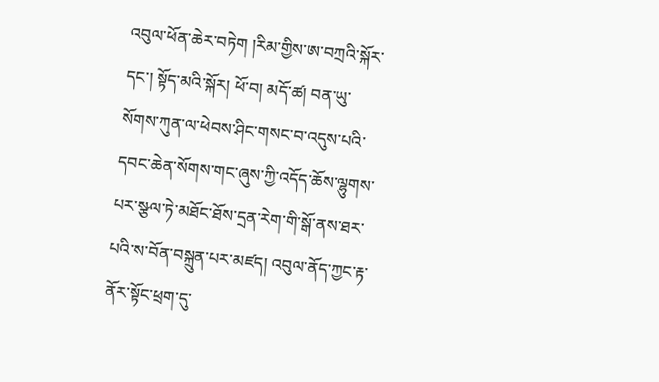འབུལ་ཕོན་ཆེར་བཏེག །རིམ་གྱིས་ཨ་བཀྲའི་སྐོར་དང་། སྟོད་མའི་སྐོར། ཕོ་བ། མདོ་ཚ། བན་ཡུ་སོགས་ཀུན་ལ་ཕེབས་ཤིང་གསང་བ་འདུས་པའི་དབང་ཆེན་སོགས་གང་ཞུས་ཀྱི་འདོད་ཆོས་ལྷུགས་པར་སྩལ་ཏེ་མཐོང་ཐོས་དྲན་རེག་གི་སྒོ་ནས་ཐར་པའི་ས་བོན་བསྐྲུན་པར་མཛད། འབུལ་ནོད་ཀྱང་རྟ་ནོར་སྟོང་ཕྲག་དུ་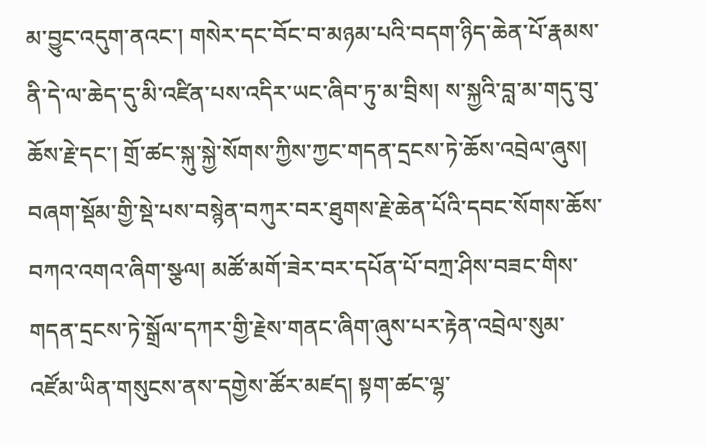མ་བྱུང་འདུག་ནའང་། གསེར་དང་བོང་བ་མཉམ་པའི་བདག་ཉིད་ཆེན་པོ་རྣམས་ནི་དེ་ལ་ཆེད་དུ་མི་འཛིན་པས་འདིར་ཡང་ཞིབ་ཏུ་མ་བྲིས། ས་སྐྱའི་བླ་མ་གདུ་བུ་ཆོས་རྗེ་དང་། གྲོ་ཚང་སྐུ་སྐྱེ་སོགས་ཀྱིས་ཀྱང་གདན་དྲངས་ཏེ་ཆོས་འབྲེལ་ཞུས། བཞག་སྡོམ་གྱི་སྡེ་པས་བསྙེན་བཀུར་བར་ཐུགས་རྗེ་ཆེན་པོའི་དབང་སོགས་ཆོས་བཀའ་འགའ་ཞིག་སྩལ། མཚོ་མགོ་ཟེར་བར་དཔོན་པོ་བཀྲ་ཤིས་བཟང་གིས་གདན་དྲངས་ཏེ་སྒྲོལ་དཀར་གྱི་རྗེས་གནང་ཞིག་ཞུས་པར་རྟེན་འབྲེལ་སུམ་འཛོམ་ཡིན་གསུངས་ནས་དགྱེས་ཚོར་མཛད། སྟག་ཚང་ལྷ་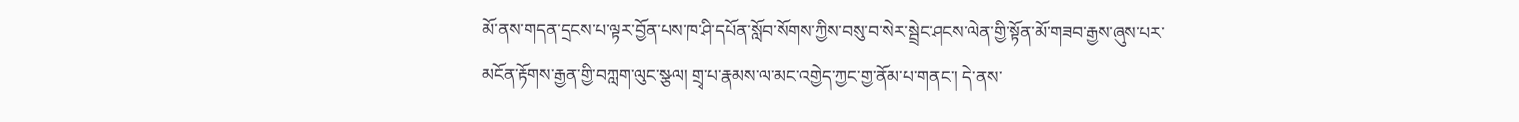མོ་ནས་གདན་དྲངས་པ་ལྟར་བྱོན་པས་ཁ་ཤི་དཔོན་སློབ་སོགས་ཀྱིས་བསུ་བ་སེར་སྦྲེང་ཤངས་ལེན་གྱི་སྟོན་མོ་གཟབ་རྒྱས་ཞུས་པར་མངོན་རྟོགས་རྒྱན་གྱི་བཀླག་ལུང་སྩལ། གྲྭ་པ་རྣམས་ལ་མང་འགྱེད་ཀྱང་གྱ་ནོམ་པ་གནང་། དེ་ནས་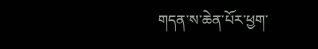གདན་ས་ཆེན་པོར་ཕྱག་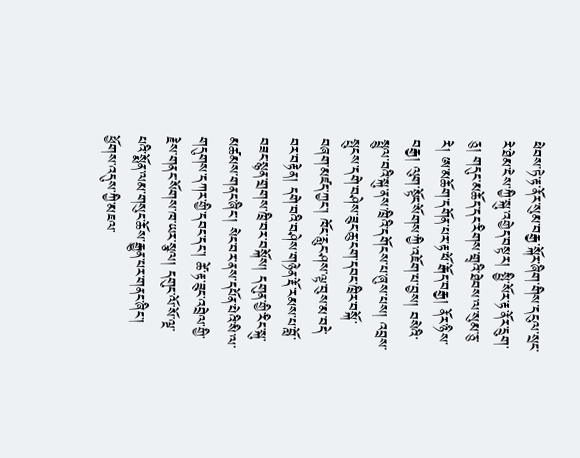ཕེབས་ཏེ་རྟ་ནོར་སུམ་བརྒྱ་སྐོར་ཞིག་གིས་དངུལ་སྲང་རེ་ཐེམ་ངེས་ཀྱི་སྐུ་འགྱེད་བསྟར། སྤྱི་སོར་རྟ་ནོར་དྲུག་ཅུ། གདུང་མཆོད་དང་རིགས་གྲྭའི་ཐེབས་ལ་སུམ་ཅུ་རེ། ཨ་མཆོག་དགོན་པར་རྟ་ཕོ་རྒོད་བརྒྱ། ནོར་ཉིས་བརྒྱ། ལུག་སྟོང་སོགས་ཀྱི་འཇོག་པ་བྱས། བསེའི་སྤྲུལ་བའི་སྐུ་ནས་ཁྲིའི་དགོངས་པ་ཞུས་པས། འབྲས་སྤུངས་དགེ་བཤེས་ཟུང་ཆུ་ངག་དབང་ཁྲིར་བསྐོ་བཞག་མཛད་ཀྱང་། ཁོང་རླུང་ཤས་ལྟ་བུས་མ་བདེ་བར་བརྟེན། དགེ་བའི་བཤེས་གཉེན་རྡོ་རམས་པ་བློ་བཟང་སྙན་གྲགས་ཁྲི་བར་བསྐོས། དགུན་གྱི་རིང་སྐུ་མཚམས་གནང་ཞིང་། སེང་བར་ནས་དཔོན་པེའི་སི་ལ་གདུགས་དཀར་གྱི་དབང་དང་། ཚེ་རྟ་ཟུང་འབྲེལ་གྱི་རྗེས་གནང་སོགས་ཁ་ཡར་སྩལ། དགུང་ལོ་སོ་ལྔ་པའི་སྨོན་ལམ་གསུང་ཆོས་རྒྱུན་པར་གནང་ཞིང་། ཕྱོགས་འདུས་ཀྱི་མཇལ་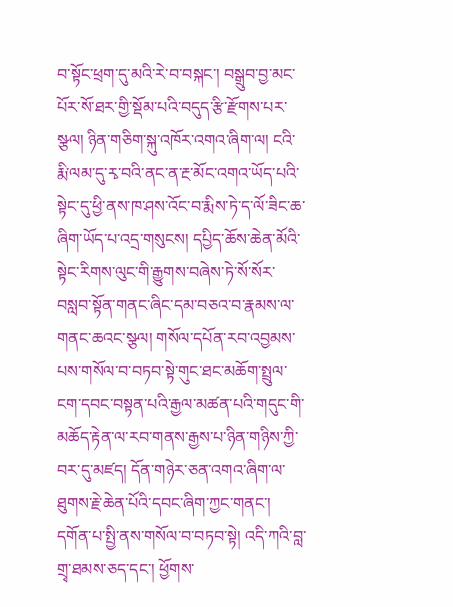བ་སྟོང་ཕྲག་དུ་མའི་རེ་བ་བསྐང་། བསྒྲུབ་བྱ་མང་པོར་སོ་ཐར་གྱི་སྡོམ་པའི་བདུད་རྩི་རྫོགས་པར་སྩལ། ཉིན་གཅིག་སྐུ་འཁོར་འགའ་ཞིག་ལ། ངའི་རྨི་ལམ་དུ་རྭ་བའི་ནང་ན་རྔ་མོང་འགའ་ཡོད་པའི་སྟེང་དུ་ཕྱི་ནས་ཁ་ཤས་འོང་བ་རྨིས་ཏེ་ད་ལོ་ཟིང་ཆ་ཞིག་ཡོད་པ་འདྲ་གསུངས། དཔྱིད་ཆོས་ཆེན་མོའི་སྟེང་རིགས་ལུང་གི་རྒྱུགས་བཞེས་ཏེ་སོ་སོར་བསླབ་སྟོན་གནང་ཞིང་དམ་བཅའ་བ་རྣམས་ལ་གནང་ཆའང་སྩལ། གསོལ་དཔོན་རབ་འབྱམས་པས་གསོལ་བ་བཏབ་སྟེ་གུང་ཐང་མཆོག་སྤྲུལ་ངག་དབང་བསྟན་པའི་རྒྱལ་མཚན་པའི་གདུང་གི་མཆོད་རྟེན་ལ་རབ་གནས་རྒྱས་པ་ཉིན་གཉིས་ཀྱི་བར་དུ་མཛད། དོན་གཉེར་ཅན་འགའ་ཞིག་ལ་ཐུགས་རྗེ་ཆེན་པོའི་དབང་ཞིག་ཀྱང་གནང་། དགོན་པ་སྤྱི་ནས་གསོལ་བ་བཏབ་སྟེ། འདི་ཀའི་བླ་གྲྭ་ཐམས་ཅད་དང་། ཕྱོགས་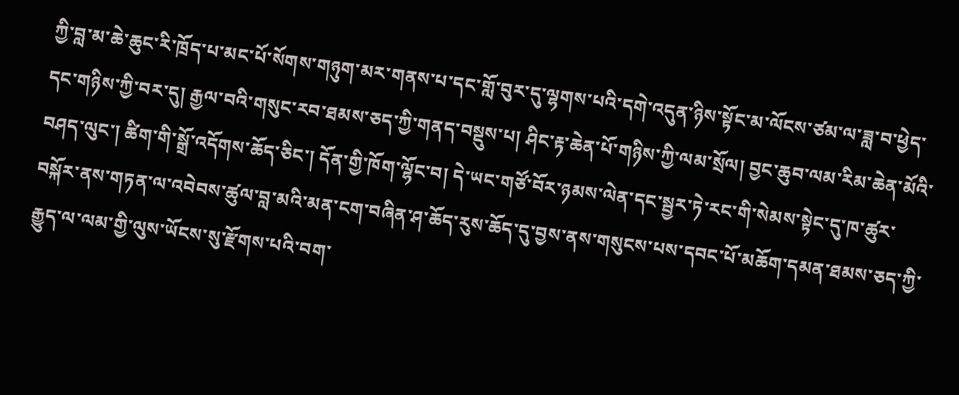ཀྱི་བླ་མ་ཆེ་ཆུང་རི་ཁྲོད་པ་མང་པོ་སོགས་གཉུག་མར་གནས་པ་དང་གློ་བུར་དུ་ལྷགས་པའི་དགེ་འདུན་ཉིས་སྟོང་མ་ལོངས་ཙམ་ལ་ཟླ་བ་ཕྱེད་དང་གཉིས་ཀྱི་བར་དུ། རྒྱལ་བའི་གསུང་རབ་ཐམས་ཅད་ཀྱི་གནད་བསྡུས་པ། ཤིང་རྟ་ཆེན་པོ་གཉིས་ཀྱི་ལམ་སྲོལ། བྱང་ཆུབ་ལམ་རིམ་ཆེན་མོའི་བཤད་ལུང་། ཚིག་གི་སྒྲོ་འདོགས་ཆོད་ཅིང་། དོན་གྱི་ཁོག་ལྷོང་བ། དེ་ཡང་གཙོ་བོར་ཉམས་ལེན་དང་སྦྱར་ཏེ་རང་གི་སེམས་སྟེང་དུ་ཁ་ཚུར་བསྐོར་ནས་གཏན་ལ་འབེབས་ཚུལ་བླ་མའི་མན་ངག་བཞིན་ཤ་ཆོད་རུས་ཆོད་དུ་བྱས་ནས་གསུངས་པས་དབང་པོ་མཆོག་དམན་ཐམས་ཅད་ཀྱི་རྒྱུད་ལ་ལམ་གྱི་ལུས་ཡོངས་སུ་རྫོགས་པའི་བག་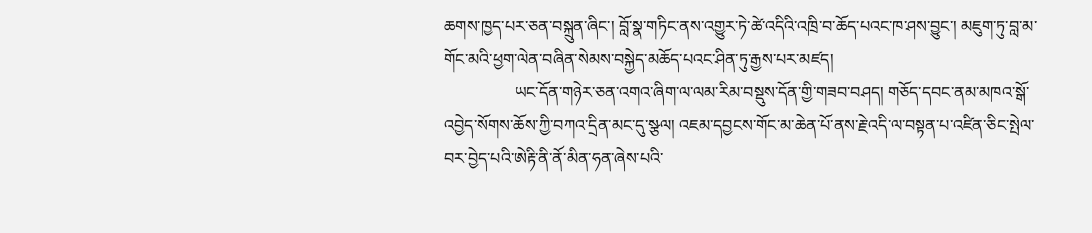ཆགས་ཁྱད་པར་ཅན་བསྐྲུན་ཞིང་། བློ་སྣ་གཏིང་ནས་འགྱུར་ཏེ་ཚེ་འདིའི་འཁྲི་བ་ཆོད་པའང་ཁ་ཤས་བྱུང་། མཇུག་ཏུ་བླ་མ་གོང་མའི་ཕྱག་ལེན་བཞིན་སེམས་བསྐྱེད་མཆོད་པའང་ཤིན་ཏུ་རྒྱས་པར་མཛད།
                 ཡང་དོན་གཉེར་ཅན་འགའ་ཞིག་ལ་ལམ་རིམ་བསྡུས་དོན་གྱི་གཟབ་བཤད། གཅོད་དབང་ནམ་མཁའ་སྒོ་འབྱེད་སོགས་ཆོས་ཀྱི་བཀའ་དྲིན་མང་དུ་སྩལ། འཇམ་དབྱངས་གོང་མ་ཆེན་པོ་ནས་རྗེ་འདི་ལ་བསྟན་པ་འཛིན་ཅིང་སྤེལ་བར་བྱེད་པའི་ཨེརྟི་ནི་ནོ་མིན་ཧན་ཞེས་པའི་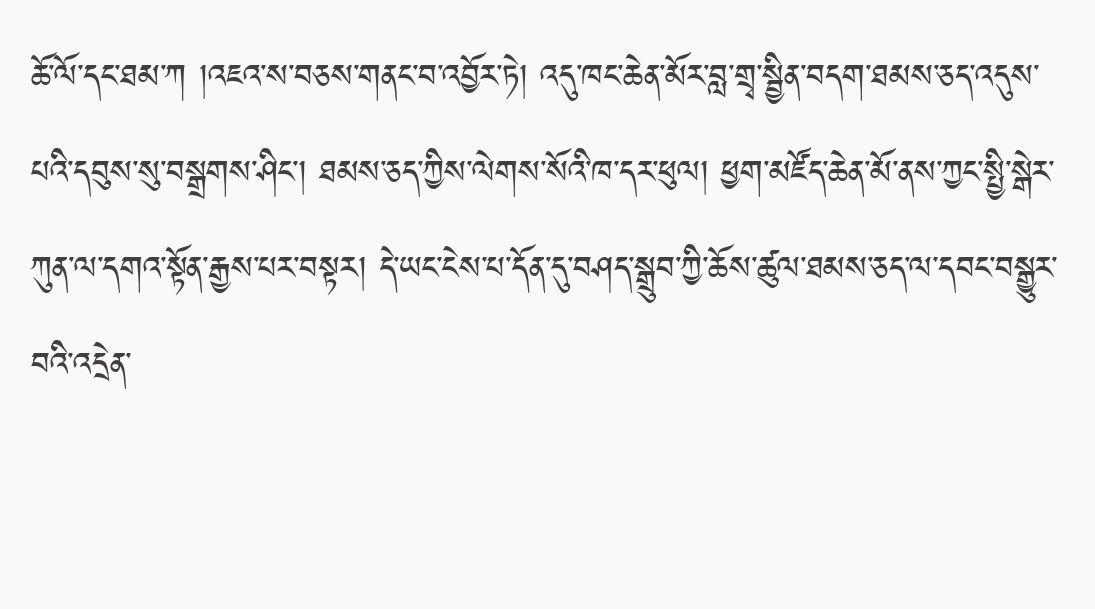ཆོ་ལོ་དང་ཐམ་ཀ །འཇའ་ས་བཅས་གནང་བ་འབྱོར་ཏེ། འདུ་ཁང་ཆེན་མོར་བླ་གྲྭ་སྦྱིན་བདག་ཐམས་ཅད་འདུས་པའི་དབུས་སུ་བསྒྲགས་ཤིང་། ཐམས་ཅད་ཀྱིས་ལེགས་སོའི་ཁ་དར་ཕུལ། ཕྱག་མཛོད་ཆེན་མོ་ནས་ཀྱང་སྤྱི་སྒེར་ཀུན་ལ་དགའ་སྟོན་རྒྱས་པར་བསྟར། དེ་ཡང་ངེས་པ་དོན་དུ་བཤད་སྒྲུབ་ཀྱི་ཆོས་ཚུལ་ཐམས་ཅད་ལ་དབང་བསྒྱུར་བའི་འདྲེན་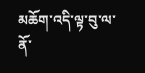མཆོག་འདི་ལྟ་བུ་ལ་ནོ་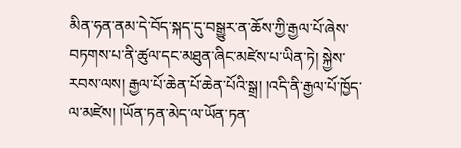མིན་ཧན་ནམ་དེ་བོད་སྐད་དུ་བསྒྱུར་ན་ཆོས་ཀྱི་རྒྱལ་པོ་ཞེས་བཏགས་པ་ནི་ཚུལ་དང་མཐུན་ཞིང་མཛེས་པ་ཡིན་ཏེ། སྐྱེས་རབས་ལས། རྒྱལ་པོ་ཆེན་པོ་ཆེན་པོའི་སྒྲ། །འདི་ནི་རྒྱལ་པོ་ཁྱོད་ལ་མཛེས། །ཡོན་ཏན་མེད་ལ་ཡོན་ཏན་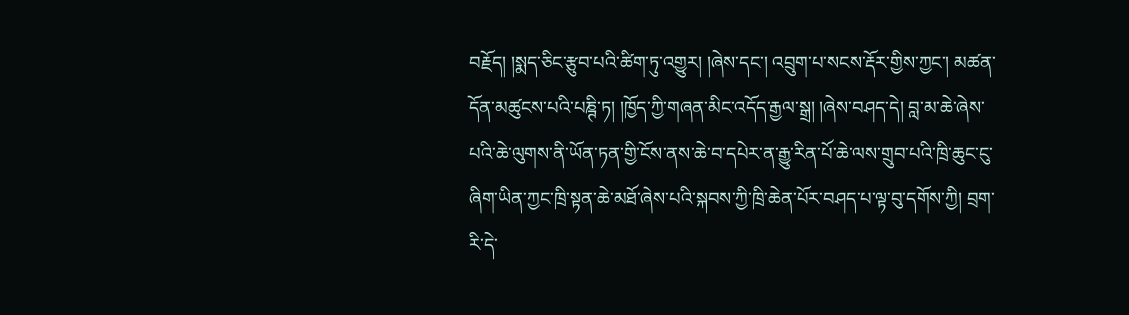བརྗོད། །སྨད་ཅིང་རྩུབ་པའི་ཚིག་ཏུ་འགྱུར། །ཞེས་དང་། འབྲུག་པ་སངས་རྡོར་གྱིས་ཀྱང་། མཚན་དོན་མཚུངས་པའི་པཎྚི་ཏ། །ཁྱོད་ཀྱི་གཞན་མིང་འདོད་རྒྱལ་སྒྲ། །ཞེས་བཤད་དེ། བླ་མ་ཆེ་ཞེས་པའི་ཆེ་ལུགས་ནི་ཡོན་ཏན་གྱི་ངོས་ནས་ཆེ་བ་དཔེར་ན་རྒྱུ་རིན་པོ་ཆེ་ལས་གྲུབ་པའི་ཁྲི་ཆུང་ངུ་ཞིག་ཡིན་ཀྱང་ཁྲི་སྟན་ཆེ་མཐོ་ཞེས་པའི་སྐབས་ཀྱི་ཁྲི་ཆེན་པོར་བཤད་པ་ལྟ་བུ་དགོས་ཀྱི། བྲག་རི་དེ་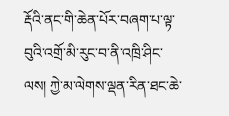རྡོའི་ནང་གི་ཆེན་པོར་བཞག་པ་ལྟ་བུའི་འགྲོ་མི་རུང་བ་ནི་འཁྲི་ཤིང་ལས། ཀྱེ་མ་ལེགས་ལྡན་རིན་ཐང་ཆེ་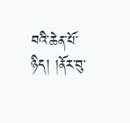བའི་ཆེན་པོ་ཉིད། །ནོར་བུ་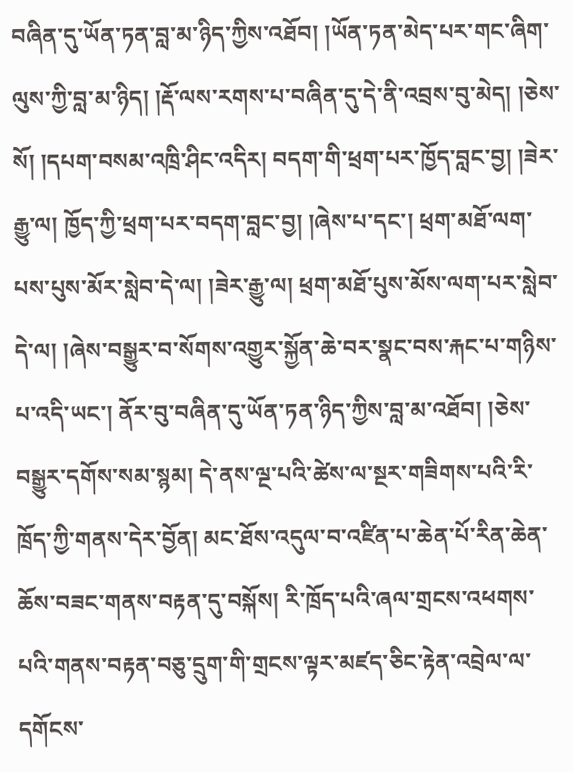བཞིན་དུ་ཡོན་ཏན་བླ་མ་ཉིད་ཀྱིས་འཐོབ། །ཡོན་ཏན་མེད་པར་གང་ཞིག་ལུས་ཀྱི་བླ་མ་ཉིད། །རྡོ་ལས་རགས་པ་བཞིན་དུ་དེ་ནི་འབྲས་བུ་མེད། །ཅེས་སོ། །དཔག་བསམ་འཁྲི་ཤིང་འདིར། བདག་གི་ཕྲག་པར་ཁྱོད་བླང་བྱ། །ཟེར་རྒྱུ་ལ། ཁྱོད་ཀྱི་ཕྲག་པར་བདག་བླང་བྱ། །ཞེས་པ་དང་། ཕྲག་མཐོ་ལག་པས་པུས་མོར་སླེབ་དེ་ལ། །ཟེར་རྒྱུ་ལ། ཕྲག་མཐོ་པུས་མོས་ལག་པར་སླེབ་དེ་ལ། །ཞེས་བསྒྱུར་བ་སོགས་འགྱུར་སྐྱོན་ཆེ་བར་སྣང་བས་རྐང་པ་གཉིས་པ་འདི་ཡང་། ནོར་བུ་བཞིན་དུ་ཡོན་ཏན་ཉིད་ཀྱིས་བླ་མ་འཐོབ། །ཅེས་བསྒྱུར་དགོས་སམ་སྙམ། དེ་ནས་ལྔ་པའི་ཚེས་ལ་སྔར་གཟིགས་པའི་རི་ཁྲོད་ཀྱི་གནས་དེར་བྱོན། མང་ཐོས་འདུལ་བ་འཛིན་པ་ཆེན་པོ་རིན་ཆེན་ཆོས་བཟང་གནས་བརྟན་དུ་བསྐོས། རི་ཁྲོད་པའི་ཞལ་གྲངས་འཕགས་པའི་གནས་བརྟན་བཅུ་དྲུག་གི་གྲངས་ལྟར་མཛད་ཅིང་རྟེན་འབྲེལ་ལ་དགོངས་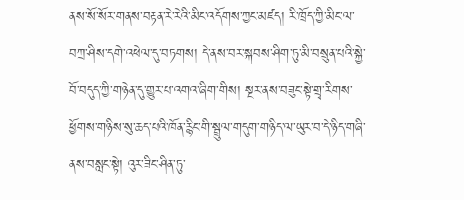ནས་སོ་སོར་གནས་བརྟན་རེ་རེའི་མིང་འདོགས་ཀྱང་མཛད། རི་ཁྲོད་ཀྱི་མིང་ལ་བཀྲ་ཤིས་དགེ་འཕེལ་དུ་བཏགས། དེ་ནས་བར་སྐབས་ཤིག་ཏུ་མི་བསྲུན་པའི་སྐྱེ་བོ་བདུད་ཀྱི་གཉེན་དུ་གྱུར་པ་འགའ་ཞིག་གིས། སྔར་ནས་བཟུང་སྟེ་གྲྭ་རིགས་ཕྱོགས་གཉིས་སུ་ཆད་པའི་ཁོན་རྙིང་གི་སྦྲུལ་གདུག་གཉིད་ལ་ཡུར་བ་དེ་ཉིད་གཞི་ནས་བསླང་སྟེ། འུར་ཟིང་ཤིན་ཏུ་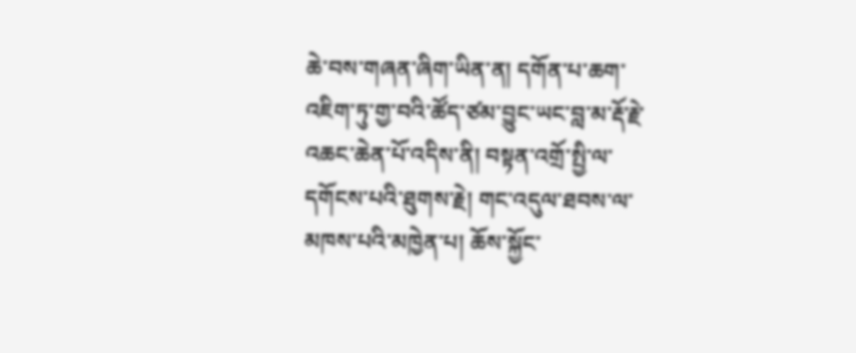ཆེ་བས་གཞན་ཞིག་ཡིན་ན། དགོན་པ་ཆག་འཇིག་ཏུ་གྱ་བའི་ཚོད་ཙམ་བྱུང་ཡང་བླ་མ་རྡོ་རྗེ་འཆང་ཆེན་པོ་འདིས་ནི། བསྟན་འགྲོ་སྤྱི་ལ་དགོངས་པའི་ཐུགས་རྗེ། གང་འདུལ་ཐབས་ལ་མཁས་པའི་མཁྱེན་པ། ཆོས་སྐྱོང་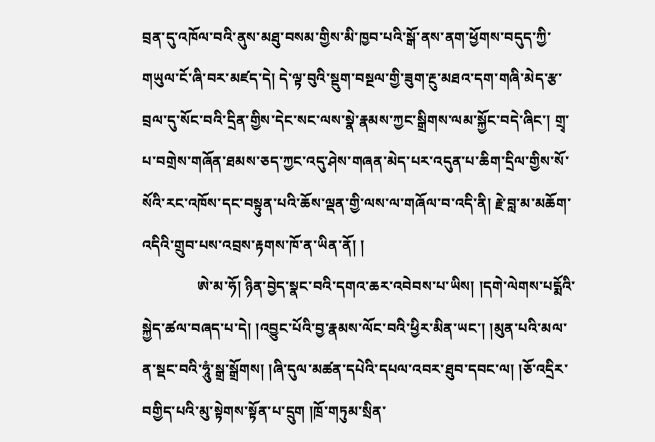བྲན་དུ་འཁོལ་བའི་ནུས་མཐུ་བསམ་གྱིས་མི་ཁྱབ་པའི་སྒོ་ནས་ནག་ཕྱོགས་བདུད་ཀྱི་གཡུལ་ངོ་ཞི་བར་མཛད་དེ། དེ་ལྟ་བུའི་སྡུག་བསྔལ་གྱི་ཟུག་རྔུ་མཐའ་དག་གཞི་མེད་རྩ་བྲལ་དུ་སོང་བའི་དྲིན་གྱིས་དེང་སང་ལས་སྣེ་རྣམས་ཀྱང་སྒྲིགས་ལམ་སྐྱོང་བདེ་ཞིང་། གྲྭ་པ་བགྲེས་གཞོན་ཐམས་ཅད་ཀྱང་འདུ་ཤེས་གཞན་མེད་པར་འདུན་པ་ཆིག་དྲིལ་གྱིས་སོ་སོའི་རང་འཁོས་དང་བསྟུན་པའི་ཆོས་ལྡན་གྱི་ལས་ལ་གཞོལ་བ་འདི་ནི། རྗེ་བླ་མ་མཆོག་འདིའི་གྲུབ་པས་འབྲས་རྟགས་ཁོ་ན་ཡིན་ནོ། །
               ཨེ་མ་ཧོ། ཉིན་བྱེད་སྣང་བའི་དགའ་ཆར་འབེབས་པ་ཡིས། །དགེ་ལེགས་པདྨོའི་སྐྱེད་ཚལ་བཞད་པ་དེ། །འབྱུང་པོའི་བྱ་རྣམས་ལོང་བའི་ཕྱིར་མིན་ཡང་། །མུན་པའི་མལ་ན་སྡང་བའི་ཧཱུཾ་སྒྲ་སྒྲོགས། །ཞི་དུལ་མཚན་དཔེའི་དཔལ་འབར་ཐུབ་དབང་ལ། །ཅོ་འདྲིར་བགྱིད་པའི་མུ་སྟེགས་སྟོན་པ་དྲུག །ཁྲོ་གཏུམ་སྲིན་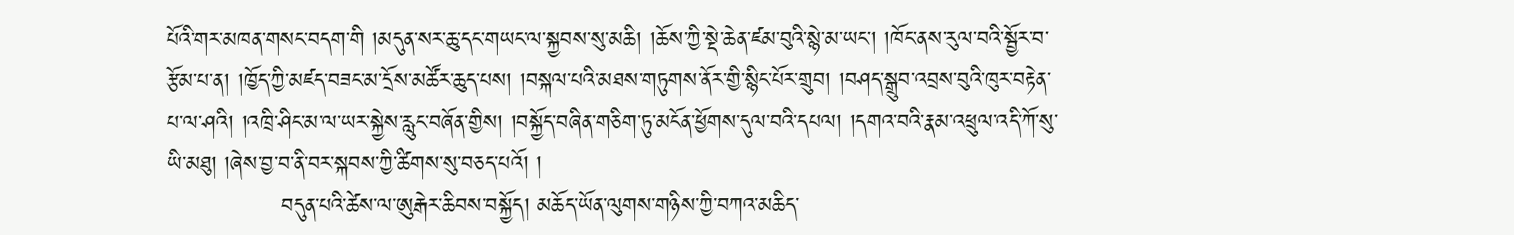པོའི་གར་མཁན་གསང་བདག་གི །མདུན་སར་ཆུ་དང་གཡང་ལ་སྐྱབས་སུ་མཆི། །ཆོས་ཀྱི་སྡེ་ཆེན་ཛམ་བུའི་སྙེ་མ་ཡང་། །ཁོང་ནས་རུལ་བའི་སྦྱོར་བ་རྩོམ་པ་ན། །ཁྱོད་ཀྱི་མཛད་བཟང་མ་དྲོས་མཚོར་ཆུད་པས། །བསྐལ་པའི་མཐས་གཏུགས་ནོར་གྱི་སྙིང་པོར་གྲུབ། །བཤད་སྒྲུབ་འབྲས་བུའི་ཁུར་བརྟེན་པ་ལ་ཤའི། །འཁྲི་ཤིང་མ་ལ་ཡར་སྐྱེས་རླུང་བཞོན་གྱིས། །བསྐྱོད་བཞིན་གཅིག་ཏུ་མངོན་ཕྱོགས་དུལ་བའི་དཔལ། །དགའ་བའི་རྣམ་འཕྲུལ་འདི་ཀོ་སུ་ཡི་མཐུ། །ཞེས་བྱ་བ་ནི་བར་སྐབས་ཀྱི་ཚིགས་སུ་བཅད་པའོ། །
               བདུན་པའི་ཚེས་ལ་ཨུརྒེར་ཆིབས་བསྐྱོད། མཆོད་ཡོན་ལུགས་གཉིས་ཀྱི་བཀའ་མཆིད་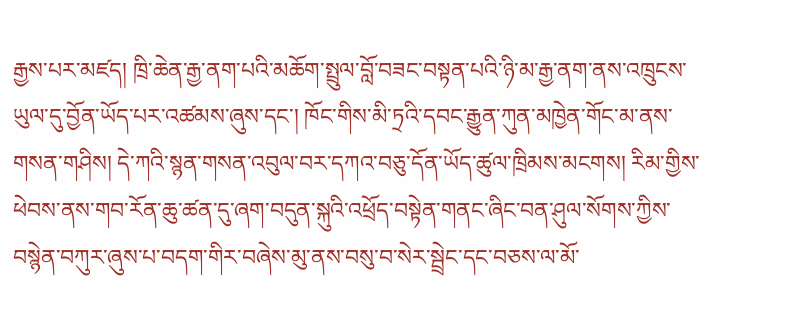རྒྱས་པར་མཛད། ཁྲི་ཆེན་རྒྱ་ནག་པའི་མཆོག་སྤྲུལ་བློ་བཟང་བསྟན་པའི་ཉི་མ་རྒྱ་ནག་ནས་འཁྲུངས་ཡུལ་དུ་བྱོན་ཡོད་པར་འཚམས་ཞུས་དང་། ཁོང་གིས་མི་ཏྲའི་དབང་རྒྱུན་ཀུན་མཁྱེན་གོང་མ་ནས་གསན་གཤིས། དེ་ཀའི་སྙན་གསན་འབུལ་བར་དཀའ་བཅུ་དོན་ཡོད་ཚུལ་ཁྲིམས་མངགས། རིམ་གྱིས་ཕེབས་ནས་གབ་རོན་ཆུ་ཚན་དུ་ཞག་བདུན་སྐུའི་འཕྲོད་བསྟེན་གནང་ཞིང་བན་ཤུལ་སོགས་ཀྱིས་བསྙེན་བཀུར་ཞུས་པ་བདག་གིར་བཞེས་མུ་ནས་བསུ་བ་སེར་སྦྲེང་དང་བཅས་ལ་མོ་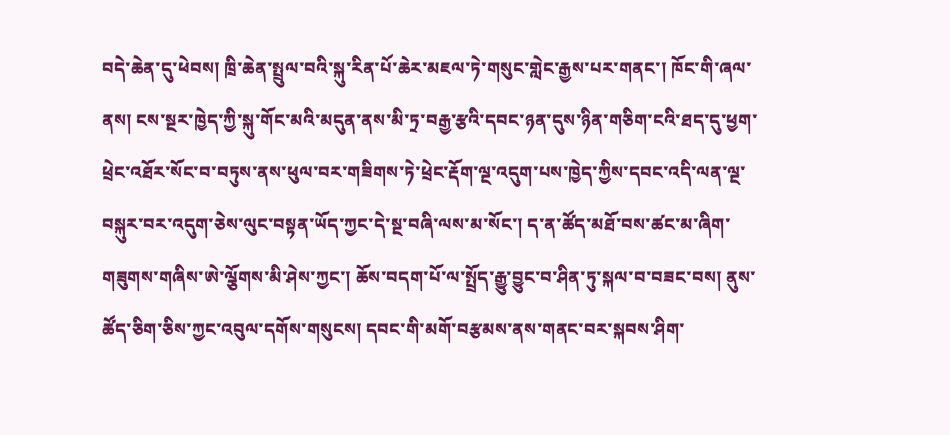བདེ་ཆེན་དུ་ཕེབས། ཁྲི་ཆེན་སྤྲུལ་བའི་སྐུ་རིན་པོ་ཆེར་མཇལ་ཏེ་གསུང་གླེང་རྒྱས་པར་གནང་། ཁོང་གི་ཞལ་ནས། ངས་སྔར་ཁྱེད་ཀྱི་སྐུ་གོང་མའི་མདུན་ནས་མི་ཏྲ་བརྒྱ་རྩའི་དབང་ཉན་དུས་ཉིན་གཅིག་ངའི་ཐད་དུ་ཕྱག་ཕྲེང་འཐོར་སོང་བ་བཏུས་ནས་ཕུལ་བར་གཟིགས་ཏེ་ཕྲེང་རྡོག་ལྔ་འདུག་པས་ཁྱེད་ཀྱིས་དབང་འདི་ལན་ལྔ་བསྐུར་བར་འདུག་ཅེས་ལུང་བསྟན་ཡོད་ཀྱང་དེ་སྔ་བཞི་ལས་མ་སོང་། ད་ན་ཚོད་མཐོ་བས་ཚང་མ་ཞིག་གཟུགས་གཞིས་ཨེ་ལྕོགས་མི་ཤེས་ཀྱང་། ཆོས་བདག་པོ་ལ་སྤྲོད་རྒྱུ་བྱུང་བ་ཤིན་ཏུ་སྐལ་བ་བཟང་བས། ནུས་ཚོད་ཅིག་ཅིས་ཀྱང་འབུལ་དགོས་གསུངས། དབང་གི་མགོ་བརྩམས་ནས་གནང་བར་སྐབས་ཤིག་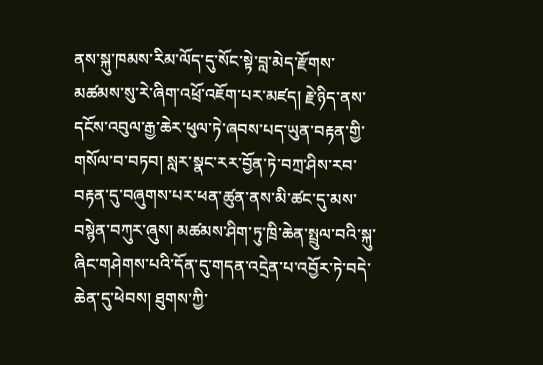ནས་སྐུ་ཁམས་རིམ་ལོད་དུ་སོང་སྟེ་བླ་མེད་རྫོགས་མཚམས་སུ་རེ་ཞིག་འཕྲོ་འཇོག་པར་མཛད། རྗེ་ཉིད་ནས་དངོས་འབུལ་རྒྱ་ཆེར་ཕུལ་ཏེ་ཞབས་པད་ཡུན་བརྟན་གྱི་གསོལ་བ་བཏབ། སླར་སྣང་རར་བྱོན་ཏེ་བཀྲ་ཤིས་རབ་བརྟན་དུ་བཞུགས་པར་ཕན་ཚུན་ནས་མི་ཚང་དུ་མས་བསྙེན་བཀུར་ཞུས། མཚམས་ཤིག་ཏུ་ཁྲི་ཆེན་སྤྲུལ་བའི་སྐུ་ཞིང་གཤེགས་པའི་དོན་དུ་གདན་འདྲེན་པ་འབྱོར་ཏེ་བདེ་ཆེན་དུ་ཕེབས། ཐུགས་ཀྱི་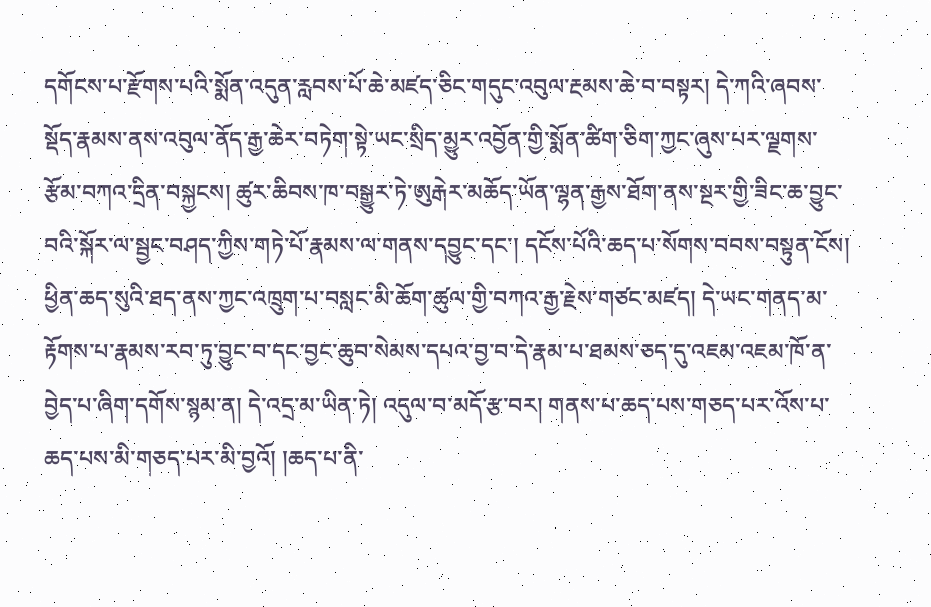དགོངས་པ་རྫོགས་པའི་སྨོན་འདུན་རླབས་པོ་ཆེ་མཛད་ཅིང་གདུང་འབུལ་རྔམས་ཆེ་བ་བསྟར། དེ་ཀའི་ཞབས་སྡོད་རྣམས་ནས་འབུལ་ནོད་རྒྱ་ཆེར་བཏེག་སྟེ་ཡང་སྲིད་མྱུར་འབྱོན་གྱི་སྨོན་ཚིག་ཅིག་ཀྱང་ཞུས་པར་ལྗགས་རྩོམ་བཀའ་དྲིན་བསྐྱངས། ཚུར་ཆིབས་ཁ་བསྒྱུར་ཏེ་ཨུརྒེར་མཆོད་ཡོན་ལྷན་རྒྱས་ཐོག་ནས་སྔར་གྱི་ཟིང་ཆ་བྱུང་བའི་སྐོར་ལ་སྦྱང་བཤད་ཀྱིས་གཏེ་པོ་རྣམས་ལ་གནས་དབྱུང་དང་། དངོས་པོའི་ཆད་པ་སོགས་བབས་བསྟུན་ངོས། ཕྱིན་ཆད་སུའི་ཐད་ནས་ཀྱང་འཁྲུག་པ་བསླང་མི་ཆོག་ཚུལ་གྱི་བཀའ་རྒྱ་རྗེས་གཙང་མཛད། དེ་ཡང་གནད་མ་རྟོགས་པ་རྣམས་རབ་ཏུ་བྱུང་བ་དང་བྱང་ཆུབ་སེམས་དཔའ་བྱ་བ་དེ་རྣམ་པ་ཐམས་ཅད་དུ་འཇམ་འཇམ་ཁོ་ན་བྱེད་པ་ཞིག་དགོས་སྙམ་ན། དེ་འདྲ་མ་ཡིན་ཏེ། འདུལ་བ་མདོ་རྩ་བར། གནས་པ་ཆད་པས་གཅད་པར་འོས་པ་ཆད་པས་མི་གཅད་པར་མི་བྱའོ། །ཆད་པ་ནི་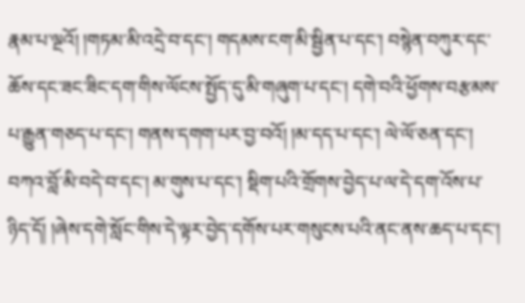རྣམ་པ་ལྔའོ། །གཏམ་མི་འདྲེ་བ་དང་། གདམས་ངག་མི་སྦྱིན་པ་དང་། བསྙེན་བཀུར་དང་ཆོས་དང་ཟང་ཟིང་དག་གིས་ལོངས་སྤྱོད་དུ་མི་གཞུག་པ་དང་། དགེ་བའི་ཕྱོགས་བརྩམས་པ་རྒྱུན་གཅད་པ་དང་། གནས་དགག་པར་བྱ་བའོ། །མ་དད་པ་དང་། ལེ་ལོ་ཅན་དང་། བཀའ་བློ་མི་བདེ་བ་དང་། མ་གུས་པ་དང་། སྡིག་པའི་གྲོགས་བྱེད་པ་ལ་དེ་དག་འོས་པ་ཉིད་དོ། །ཞེས་དགེ་སློང་གིས་དེ་ལྟར་བྱེད་དགོས་པར་གསུངས་པའི་ནང་ནས་ཆད་པ་དང་།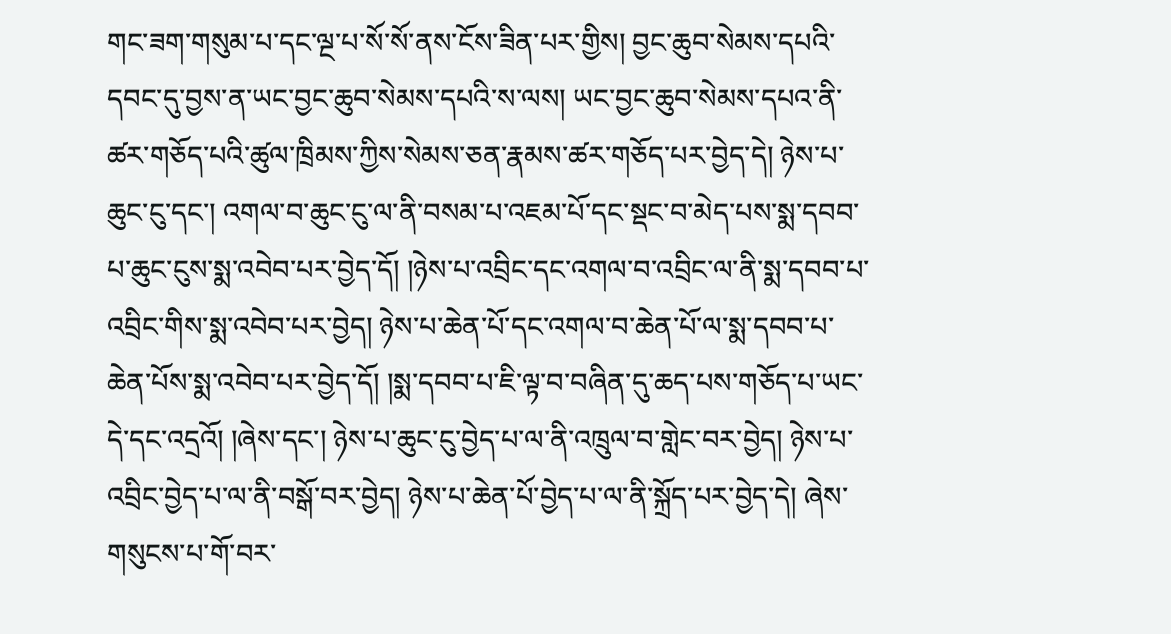གང་ཟག་གསུམ་པ་དང་ལྔ་པ་སོ་སོ་ནས་ངོས་ཟིན་པར་གྱིས། བྱང་ཆུབ་སེམས་དཔའི་དབང་དུ་བྱས་ན་ཡང་བྱང་ཆུབ་སེམས་དཔའི་ས་ལས། ཡང་བྱང་ཆུབ་སེམས་དཔའ་ནི་ཚར་གཅོད་པའི་ཚུལ་ཁྲིམས་ཀྱིས་སེམས་ཅན་རྣམས་ཚར་གཅོད་པར་བྱེད་དེ། ཉེས་པ་ཆུང་ངུ་དང་། འགལ་བ་ཆུང་ངུ་ལ་ནི་བསམ་པ་འཇམ་པོ་དང་སྡང་བ་མེད་པས་སྨ་དབབ་པ་ཆུང་ངུས་སྨ་འབེབ་པར་བྱེད་དོ། །ཉེས་པ་འབྲིང་དང་འགལ་བ་འབྲིང་ལ་ནི་སྨ་དབབ་པ་འབྲིང་གིས་སྨ་འབེབ་པར་བྱེད། ཉེས་པ་ཆེན་པོ་དང་འགལ་བ་ཆེན་པོ་ལ་སྨ་དབབ་པ་ཆེན་པོས་སྨ་འབེབ་པར་བྱེད་དོ། །སྨ་དབབ་པ་ཇི་ལྟ་བ་བཞིན་དུ་ཆད་པས་གཅོད་པ་ཡང་དེ་དང་འདྲའོ། །ཞེས་དང་། ཉེས་པ་ཆུང་ངུ་བྱེད་པ་ལ་ནི་འཁྲུལ་བ་གླེང་བར་བྱེད། ཉེས་པ་འབྲིང་བྱེད་པ་ལ་ནི་བསྒོ་བར་བྱེད། ཉེས་པ་ཆེན་པོ་བྱེད་པ་ལ་ནི་སྐྲོད་པར་བྱེད་དེ། ཞེས་གསུངས་པ་གོ་བར་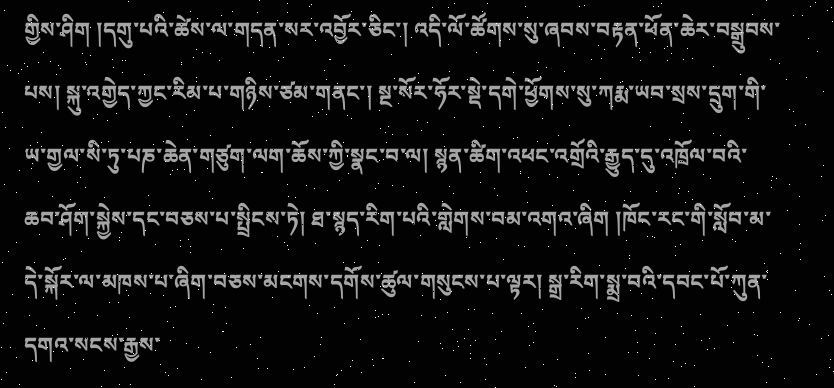གྱིས་ཤིག །དགུ་པའི་ཚེས་ལ་གདན་སར་འབྱོར་ཅིང་། འདི་ལོ་ཚོགས་སུ་ཞབས་བརྟན་ཕོན་ཆེར་བསྒྲུབས་པས། སྐུ་འགྱེད་ཀྱང་རིམ་པ་གཉིས་ཙམ་གནང་། སྔ་སོར་ཧོར་སྡེ་དགེ་ཕྱོགས་སུ་ཀརྨ་ཡབ་སྲས་དྲུག་གི་ཡ་གྱལ་སི་ཏུ་པཎ་ཆེན་གཙུག་ལག་ཆོས་ཀྱི་སྣང་བ་ལ། སྙན་ཚིག་འཕང་འགྲོའི་རྒྱུད་དུ་འཁྲོལ་བའི་ཆབ་ཤོག་སྐྱེས་དང་བཅས་པ་སྤྲིངས་ཏེ། ཐ་སྙད་རིག་པའི་གླེགས་བམ་འགའ་ཞིག །ཁོང་རང་གི་སློབ་མ་དེ་སྐོར་ལ་མཁས་པ་ཞིག་བཅས་མངགས་དགོས་ཚུལ་གསུངས་པ་ལྟར། སྒྲ་རིག་སྨྲ་བའི་དབང་པོ་ཀུན་དགའ་སངས་རྒྱས་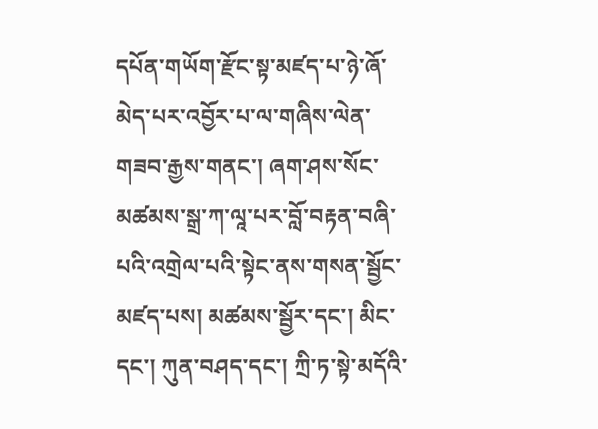དཔོན་གཡོག་རྫོང་སྟ་མཛད་པ་ཉེ་ཞོ་མེད་པར་འབྱོར་པ་ལ་གཞིས་ལེན་གཟབ་རྒྱས་གནང་། ཞག་ཤས་སོང་མཚམས་སྒྲ་ཀ་ལཱ་པར་བློ་བརྟན་བཞི་པའི་འགྲེལ་པའི་སྟེང་ནས་གསན་སྦྱོང་མཛད་པས། མཚམས་སྦྱོར་དང་། མིང་དང་། ཀུན་བཤད་དང་། ཀྲི་ཏ་སྟེ་མདོའི་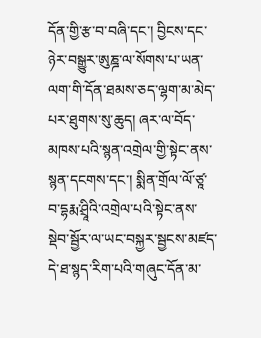དོན་གྱི་རྩ་བ་བཞི་དང་། བྱིངས་དང་ཉེར་བསྒྱུར་ཨུཎྜ་ལ་སོགས་པ་ཡན་ལག་གི་དོན་ཐམས་ཅད་ལྷག་མ་མེད་པར་ཐུགས་སུ་ཆུད། ཞར་ལ་བོད་མཁས་པའི་སྙན་འགྲེལ་གྱི་སྟེང་ནས་སྙན་དངགས་དང་། སྨིན་གྲོལ་ལོ་ཙཱ་བ་དྷརྨ་ཤྲཱིའི་འགྲེལ་པའི་སྟེང་ནས་སྡེབ་སྦྱོར་ལ་ཡང་བསྐྱར་སྦྱངས་མཛད་དེ་ཐ་སྙད་རིག་པའི་གཞུང་དོན་མ་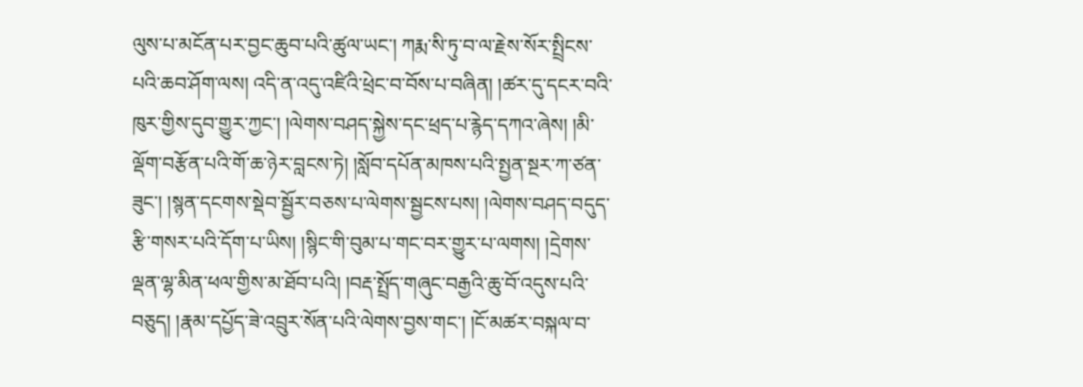ལུས་པ་མངོན་པར་བྱང་ཆུབ་པའི་ཚུལ་ཡང་། ཀརྨ་སི་ཏུ་བ་ལ་རྗེས་སོར་སྤྲིངས་པའི་ཆབ་ཤོག་ལས། འདི་ན་འདུ་འཛིའི་ཕྲེང་བ་བོས་པ་བཞིན། །ཚར་དུ་དངར་བའི་ཁུར་གྱིས་དུབ་གྱུར་ཀྱང་། །ལེགས་བཤད་སྐྱེས་དང་ཕྲད་པ་རྙེད་དཀའ་ཞེས། །མི་ལྡོག་བརྩོན་པའི་གོ་ཆ་ཉེར་བླངས་ཏེ། །སློབ་དཔོན་མཁས་པའི་སྤྱན་སྔར་ཀ་ཙན་ཟུང་། །སྙན་དངགས་སྡེབ་སྦྱོར་བཅས་པ་ལེགས་སྦྱངས་པས། །ལེགས་བཤད་བདུད་རྩི་གསར་པའི་དོག་པ་ཡིས། །སྙིང་གི་བུམ་པ་གང་བར་གྱུར་པ་ལགས། །དྲེགས་ལྡན་ལྷ་མིན་ཕལ་གྱིས་མ་ཐོབ་པའི། །བརྡ་སྤྲོད་གཞུང་བརྒྱའི་ཆུ་བོ་འདུས་པའི་བཅུད། །རྣམ་དཔྱོད་ཟེ་འབྲུར་སོན་པའི་ལེགས་བྱས་གང་། །ངོ་མཚར་བསྐལ་བ་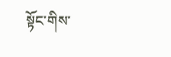སྟོང་གིས་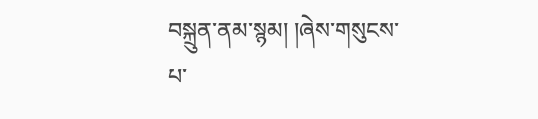བསྐྲུན་ནམ་སྙམ། །ཞེས་གསུངས་པ་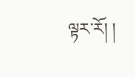ལྟར་རོ། །